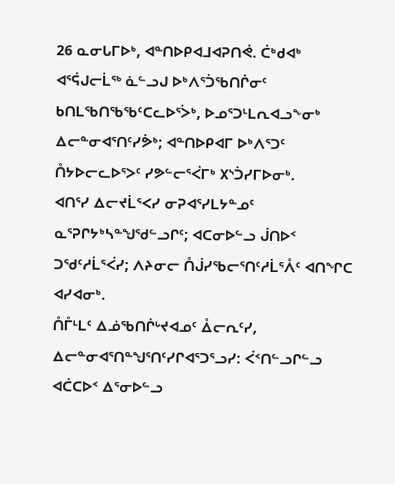26 ᓇᓂᒐᒥᐅᒃ, ᐊᓐᑎᐅᑭᐊᒧᐊᕈᑎᕚ. ᑖᒃᑯᐊᒃ ᐊᕐᕌᒍᓕᒫᖅ ᓈᓪᓗᒍ ᐅᒃᐱᕐᑑᖃᑎᒌᓂᑦ ᑲᑎᒪᖃᑎᖃᖃᑦᑕᓚᐅᕐᐴᒃ, ᐅᓄᕐᑐᒻᒪᕆᐊᓗᖕᓂᒃ ᐃᓕᓐᓂᐊᕐᑎᑦᓯᕘᒃ; ᐊᓐᑎᐅᑭᐊᒥ ᐅᒃᐱᕐᑐᑦ ᑍᔭᐅᓕᓚᐅᕐᐳᑦ ᓯᕗᓪᓕᕐᐹᒥᒃ ᙭ᔅᑑᓯᒥᐅᓂᒃ.
ᐊᑎᕐᓯ ᐃᓕᔪᒫᕐᐸᓯ ᓂᕈᐊᕐᓯᒪᔭᓐᓄᑦ ᓇᕐᕈᒋᔭᒃᓴᓐᖑᖁᓪᓗᒋᑦ; ᐊᑕᓂᐅᓪᓗ ᒎᑎᐅᑉ ᑐᖁᑦᓱᒫᕐᐹᓯ; ᐱᔨᓂᓕ ᑍᒎᓯᖃᓕᕐᑎᑦᓱᒫᕐᐰᑦ ᐊᑎᖏᑕ ᐊᓯᐊᓂᒃ.
ᑍᒤᒻᒪᑦ ᐃᓅᖃᑎᒌᒡᔪᐊᓄᑦ ᐂᓕᕆᑦᓯ, ᐃᓕᓐᓂᐊᕐᑎᓐᖑᕐᑎᑦᓯᒋᐊᕐᑐᕐᓗᓯ: ᐹᑉᑎᓪᓗᒋᓪᓗ ᐊᑖᑕᐅᑉ ᐃᕐᓂᐅᓪᓗ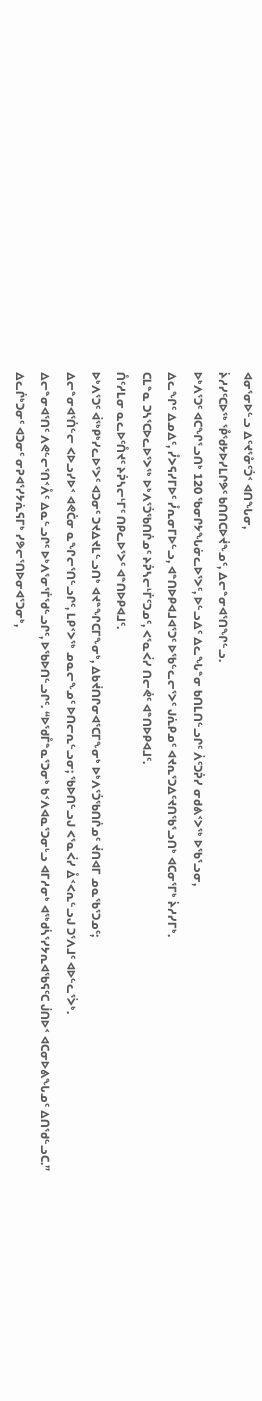ᐊᓂᕐᓂᐅᓪᓗ ᐃᑦᔪᕐᓁᑦᑑᑉ ᐊᑎᖓᓂ,
ᔩᓱᓯᑦᑕᐅᖅ ᕾᖁᔭᐅᓯᒪᒋᕗᑦ ᑲᑎᑎᑕᐅᔫᖕᓄᑦ, ᐃᓕᓐᓂᐊᕐᑎᖏᓪᓗ.
ᐅᒃᐱᕐᑐᑦ ᐊᑕᖏᕐᓗᑎᒃ 120 ᖃᓂᒋᔭᖓᓃᓚᐅᕐᐳᑦ, ᐅᓪᓗᐃᑦ ᐃᓚᖓᓐᓂ ᑲᑎᒪᑎᓪᓗᒋᑦ ᐲᑦᑐᕉᓯ ᓂᑯᕕᑉᐳᖅ ᐅᖃᕐᓗᓂ,
ᐃᓚᖏᑦ ᐃᓄᐃᑦ, ᓮᐳᕋᓯᒥᐅᑦ ᓮᕆᓂᒥᐅᓪᓗ, ᐊᓐᑎᐅᑭᐊᒧᐊᕐᑐᑦ ᐅᖃᓪᓚᓕᕐᐳᑦ ᒍᕇᑭᓄᑦ ᐊᔪᕆᕐᑐᐃᑦᔪᑎᖃᕐᓗᑎᒃ ᐊᑕᓂᕐᒥᒃ ᔩᓱᓯᒥᒃ.
ᑕᒪᓐᓇ ᑐᓴᕐᑕᐅᓚᐅᕐᐳᖅ ᐅᒃᐱᕐᑑᖃᑎᒌᓄᑦ ᔨᕉᓴᓕᒻᒦᑦᑐᓄᑦ, ᐸᕐᓇᐹᓯ ᑎᓕᕚᑦ ᐊᓐᑎᐅᑭᐊᒧᑦ.
ᑍᑦᓱᒪᓂ ᓇᓚᐅᑦᑍᔪᑦ ᔨᕉᓴᓕᒻᒥᑦ ᑎᑭᓚᐅᕐᐳᑦ ᐊᓐᑎᐅᑭᐊᒧᑦ.
ᐅᒃᐱᕐᑐᑦ ᐋᖅᑭᒃᓯᓚᐅᕐᐳᑦ ᐊᑐᓂᑦ ᑐᔪᐃᔪᒪᓪᓗᑎᒃ ᐊᔪᓐᖏᑕᒥᖕᓂᒃ, ᐃᑲᔫᑎᒋᓂᐊᕐᑕᒥᖕᓂᒃ ᐅᒃᐱᕐᑑᖃᑎᒌᓄᑦ ᔫᑎᐊᒥ ᓄᓇᖃᕐᑐᓄᑦ;
ᐃᓕᓐᓂᐊᕐᑏᓪᓕ ᐸᐅᓗᓯᐅᑉ ᐊᕙᑖᓂ ᓇᖏᓕᕐᑎᓪᓗᒋᑦ, ᒪᑭᑉᐳᖅ ᓄᓇᓕᖕᓄᑦ ᐅᑎᓕᕆᓪᓗᓂ; ᖃᐅᑎᓪᓗᒍ ᐸᕐᓇᐹᓯ ᐂᑉᐸᕆᓪᓗᒍ ᑐᕐᐱᒧᑦ ᐊᐅᓪᓚᕐᐴᒃ.
ᐃᓕᓐᓂᐊᕐᑎᑦ ᐱᕙᓪᓕᕐᑎᑉᐰᑦ ᐃᓇᓪᓗᒋᑦ ᐅᒃᐱᕐᓂᕐᒦᖁᓪᓗᒋᑦ, ᐅᖃᐅᑎᓪᓗᒋᑦ. “ᐅᖁᒤᓐᓇᕐᑐᓂᒃ ᑲᑉᐱᐊᓇᕐᑐᓂᒡᓗ ᐊᒥᓱᓂᒃ ᐊᖅᑯᓵᕐᓯᔭᕆᐊᖃᕋᑦᑕ ᒎᑎᐅᑉ ᐊᑕᓂᐅᕕᖓᓄᑦ ᐃᑎᖁᓪᓗᑕ.”
ᐃᓚᒌᒃᑐᓂᑦ ᐊᑐᓂᑦ ᓂᕈᐊᕐᓯᔭᕇᕋᒥᒃ ᓯᕗᓕᕐᑎᐅᓂᐊᕐᑐᓂᒃ,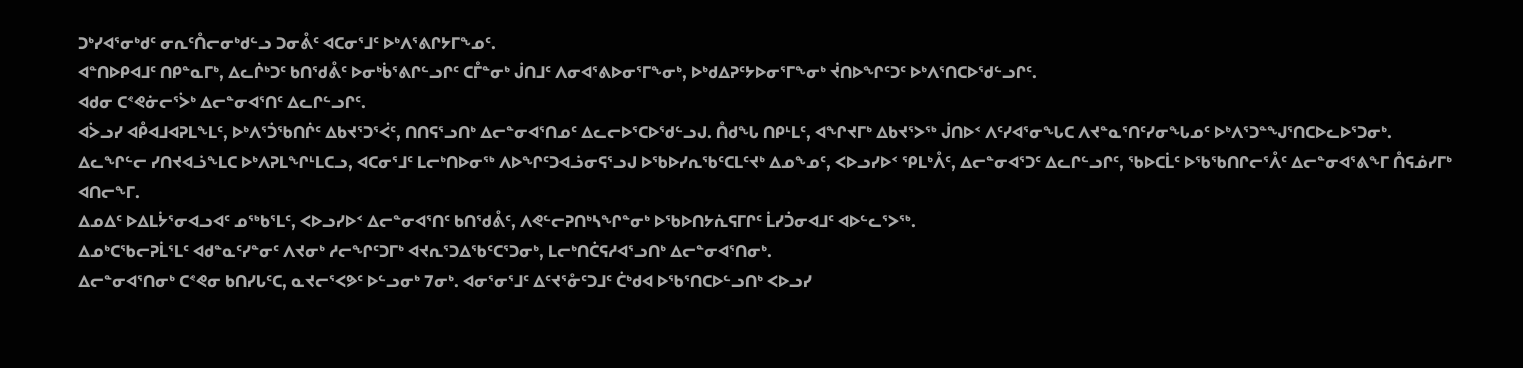ᑐᒃᓯᐊᕐᓂᒃᑯᑦ ᓂᕆᑦᑍᓕᓂᒃᑯᓪᓗ ᑐᓂᕔᑦ ᐊᑕᓂᕐᒧᑦ ᐅᒃᐱᕐᕕᒋᔭᒥᖕᓄᑦ.
ᐊᓐᑎᐅᑭᐊᒧᑦ ᑎᑭᓐᓇᒥᒃ, ᐃᓚᒌᒃᑐᑦ ᑲᑎᖁᕔᑦ ᐅᓂᒃᑳᕐᕕᒋᓪᓗᒋᑦ ᑕᒤᓐᓂᒃ ᒎᑎᒧᑦ ᐱᓂᐊᕐᕕᐅᓂᕐᒥᖕᓂᒃ, ᐅᒃᑯᐃᕈᑦᔭᐅᓂᕐᒥᖕᓂᒃ ᔫᑎᐅᖏᑦᑐᑦ ᐅᒃᐱᕐᑎᑕᐅᖁᓪᓗᒋᑦ.
ᐊᑯᓂ ᑕᕝᕙᓃᓕᕐᐴᒃ ᐃᓕᓐᓂᐊᕐᑎᑦ ᐃᓚᒋᓪᓗᒋᑦ.
ᐊᐴᓗᓯ ᐊᑬᐊᒧᐊᕈᒪᖕᒪᑦ, ᐅᒃᐱᕐᑑᖃᑎᒌᑦ ᐃᑲᔪᕐᑐᕐᐹᑦ, ᑎᑎᕋᕐᓗᑎᒃ ᐃᓕᓐᓂᐊᕐᑎᓄᑦ ᐃᓚᓕᐅᕐᑕᐅᖁᓪᓗᒍ. ᑍᑯᖓ ᑎᑭᒻᒪᑦ, ᐊᖏᔪᒥᒃ ᐃᑲᔪᕐᐳᖅ ᒎᑎᐅᑉ ᐱᑦᓯᐊᕐᓂᖓᑕ ᐱᔪᓐᓇᕐᑎᑦᓯᓂᖓᓄᑦ ᐅᒃᐱᕐᑐᓐᖑᕐᑎᑕᐅᓚᐅᕐᑐᓂᒃ.
ᐃᓚᖏᓪᓕ ᓯᑎᔪᐊᓘᖕᒪᑕ ᐅᒃᐱᕈᒪᖏᒻᒪᑕᓗ, ᐊᑕᓂᕐᒧᑦ ᒪᓕᒃᑎᐅᓂᖅ ᐱᐅᖏᑦᑐᐊᓘᓂᕋᕐᓗᒍ ᐅᖃᐅᓯᕆᖃᑦᑕᒪᑦᔪᒃ ᐃᓄᖕᓄᑦ, ᐸᐅᓗᓯᐅᑉ ᕿᒪᒃᐰᑦ, ᐃᓕᓐᓂᐊᕐᑐᑦ ᐃᓚᒋᓪᓗᒋᑦ, ᖃᐅᑕᒫᑦ ᐅᖃᖃᑎᒋᓕᕐᐰᑦ ᐃᓕᓐᓂᐊᕐᕕᖕᒥ ᑍᕋᓅᓯᒥᒃ ᐊᑎᓕᖕᒥ.
ᐃᓄᐃᑦ ᐅᐃᒪᔮᕐᓂᐊᓗᐊᑦ ᓄᖅᑲᕐᒪᑦ, ᐸᐅᓗᓯᐅᑉ ᐃᓕᓐᓂᐊᕐᑎᑦ ᑲᑎᖁᕔᑦ, ᐱᕙᓪᓕᕈᑎᒃᓴᖏᓐᓂᒃ ᐅᖃᐅᑎᔭᕇᕋᒥᒋᑦ ᒫᓯᑑᓂᐊᒧᑦ ᐊᐅᓪᓚᕐᐳᖅ.
ᐃᓄᒃᑕᖃᓕᕈᒫᕐᒪᑦ ᐊᑯᓐᓇᑦᓯᓐᓂᑦ ᐱᔪᓂᒃ ᓱᓕᖏᑦᑐᒥᒃ ᐊᔪᕆᕐᑐᐃᖃᑦᑕᕐᑐᓂᒃ, ᒪᓕᒃᑎᑖᕋᓱᐊᕐᓗᑎᒃ ᐃᓕᓐᓂᐊᕐᑎᓂᒃ.
ᐃᓕᓐᓂᐊᕐᑎᓂᒃ ᑕᕝᕙᓂ ᑲᑎᓯᒐᑦᑕ, ᓇᔪᓕᕐᐸᕗᑦ ᐅᓪᓗᓂᒃ 7ᓂᒃ. ᐊᓂᕐᓂᕐᒧᑦ ᐃᑦᔪᕐᓁᑦᑐᒧᑦ ᑖᒃᑯᐊ ᐅᖃᕐᑎᑕᐅᓪᓗᑎᒃ ᐸᐅᓗᓯ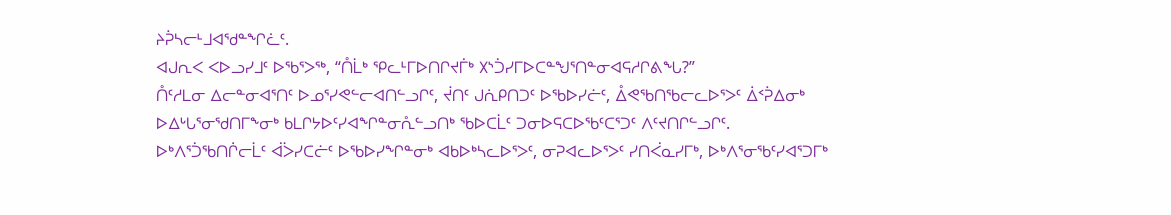ᔨᕉᓴᓕᒻᒧᐊᖁᓐᖏᓛᑦ.
ᐊᒍᕆᐸ ᐸᐅᓗᓯᒧᑦ ᐅᖃᕐᐳᖅ, “ᑍᒫᒃ ᕿᓚᒻᒥᐅᑎᒋᔪᒦᒃ ᙭ᔅᑑᓯᒥᐅᑕᓐᖑᕐᑎᓐᓂᐊᕋᓱᒋᕕᖓ?”
ᑍᑦᓱᒪᓂ ᐃᓕᓐᓂᐊᕐᑎᑦ ᐅᓄᕐᓯᕙᓪᓕᐊᑎᓪᓗᒋᑦ, ᔫᑎᑦ ᒍᕇᑭᑎᑐᑦ ᐅᖃᐅᓯᓖᑦ, ᐂᕙᖃᑎᖃᓕᓚᐅᕐᐳᑦ ᐄᑉᕉᐃᓂᒃ ᐅᐃᒡᒐᕐᓂᖁᑎᒥᖕᓂᒃ ᑲᒪᒋᔭᐅᑦᓯᐊᖏᓐᓂᕅᓪᓗᑎᒃ ᖃᐅᑕᒫᑦ ᑐᓂᐅᕋᑕᐅᖃᑦᑕᕐᑐᑦ ᐱᑦᔪᑎᒋᓪᓗᒋᑦ.
ᐅᒃᐱᕐᑑᖃᑎᒌᓕᒫᑦ ᐋᐴᓯᑕᓖᑦ ᐅᖃᐅᓯᖏᓐᓂᒃ ᐊᑲᐅᒃᓴᓚᐅᕐᐳᑦ, ᓂᕈᐊᓚᐅᕐᐳᑦ ᓯᑎᐹᓇᓯᒥᒃ, ᐅᒃᐱᕐᓂᖃᑦᓯᐊᕐᑐᒥᒃ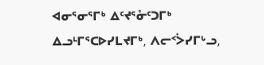ᐊᓂᕐᓂᕐᒥᒃ ᐃᑦᔪᕐᓁᑦᑐᒥᒃ ᐃᓗᒻᒥᕐᑕᐅᓯᒪᔪᒥᒃ, ᐱᓕᑉᐴᓯᒥᒡᓗ,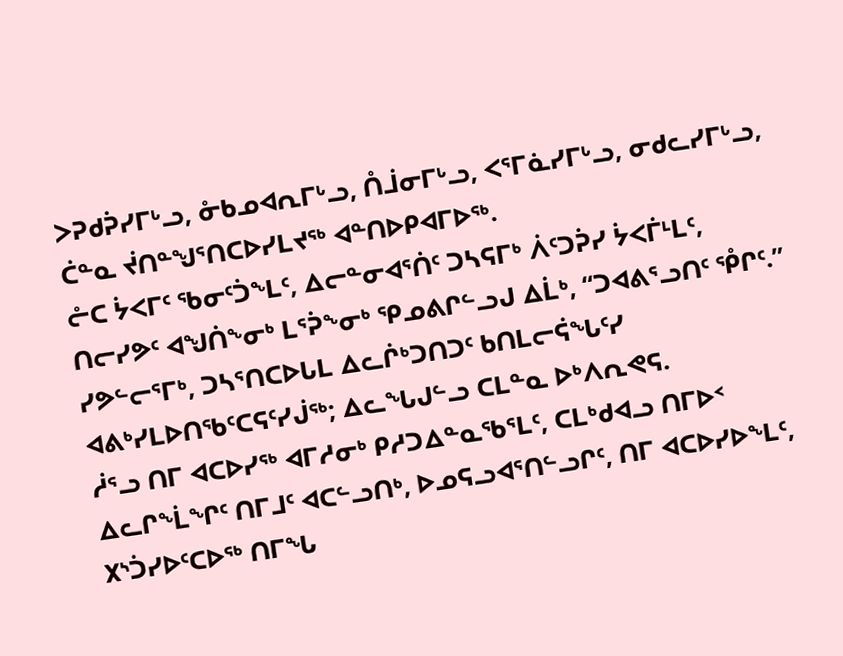ᐳᕈᑯᕉᓯᒥᒡᓗ, ᓁᑲᓄᐊᕆᒥᒡᓗ, ᑍᒨᓂᒥᒡᓗ, ᐸᕐᒥᓈᓯᒥᒡᓗ, ᓂᑯᓚᓯᒥᒡᓗ, ᑖᓐᓇ ᔫᑎᓐᖑᕐᑎᑕᐅᓯᒪᔪᖅ ᐊᓐᑎᐅᑭᐊᒥᐅᖅ.
ᓔᑕ ᔮᐸᒥᑦ ᖃᓂᑦᑑᖕᒪᑦ, ᐃᓕᓐᓂᐊᕐᑏᑦ ᑐᓴᕋᒥᒃ ᐲᑦᑐᕉᓯ ᔮᐸᒦᒻᒪᑦ, ᑎᓕᓯᕗᑦ ᐊᖑᑏᖕᓂᒃ ᒪᕐᕉᖕᓂᒃ ᕿᓄᕕᒋᓪᓗᒍ ᐃᒫᒃ, “ᑐᐊᕕᕐᓗᑎᑦ ᕾᒋᑦ.”
ᓯᕗᓪᓕᕐᒥᒃ, ᑐᓴᕐᑎᑕᐅᒐᒪ ᐃᓚᒌᒃᑐᑎᑐᑦ ᑲᑎᒪᓕᕌᖓᑦᓯ ᐊᕕᒃᓯᒪᐅᑎᖃᑦᑕᕋᑦᓯᒎᖅ; ᐃᓚᖓᒍᓪᓗ ᑕᒪᓐᓇ ᐅᒃᐱᕆᕙᕋ.
ᓲᕐᓗ ᑎᒥ ᐊᑕᐅᓯᖅ ᐊᒥᓱᓂᒃ ᑭᓱᑐᐃᓐᓇᖃᕐᒪᑦ, ᑕᒪᒃᑯᐊᓗ ᑎᒥᐅᑉ ᐃᓚᒋᖕᒫᖏᑦ ᑎᒥᒧᑦ ᐊᑕᓪᓗᑎᒃ, ᐅᓄᕋᓗᐊᕐᑎᓪᓗᒋᑦ, ᑎᒥ ᐊᑕᐅᓯᐅᖕᒪᑦ, ᙭ᔅᑑᓯᐅᑦᑕᐅᖅ ᑎᒥᖓ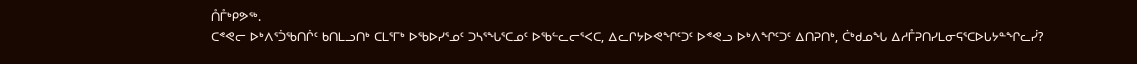ᑍᒤᒃᑭᕗᖅ.
ᑕᕝᕙᓕ ᐅᒃᐱᕐᑑᖃᑎᒌᑦ ᑲᑎᒪᓗᑎᒃ ᑕᒪᕐᒥᒃ ᐅᖃᐅᓯᕐᓄᑦ ᑐᓴᕐᖓᕐᑕᓄᑦ ᐅᖃᓪᓚᓕᕐᐸᑕ, ᐃᓚᒋᔭᐅᕙᖏᑦᑐᑦ ᐅᕝᕙᓗ ᐅᒃᐱᖏᑦᑐᑦ ᐃᑎᕈᑎᒃ, ᑖᒃᑯᓄᖓ ᐃᓱᒤᕈᑎᓯᒪᓂᕋᕐᑕᐅᒐᔭᓐᖏᓚᓰ?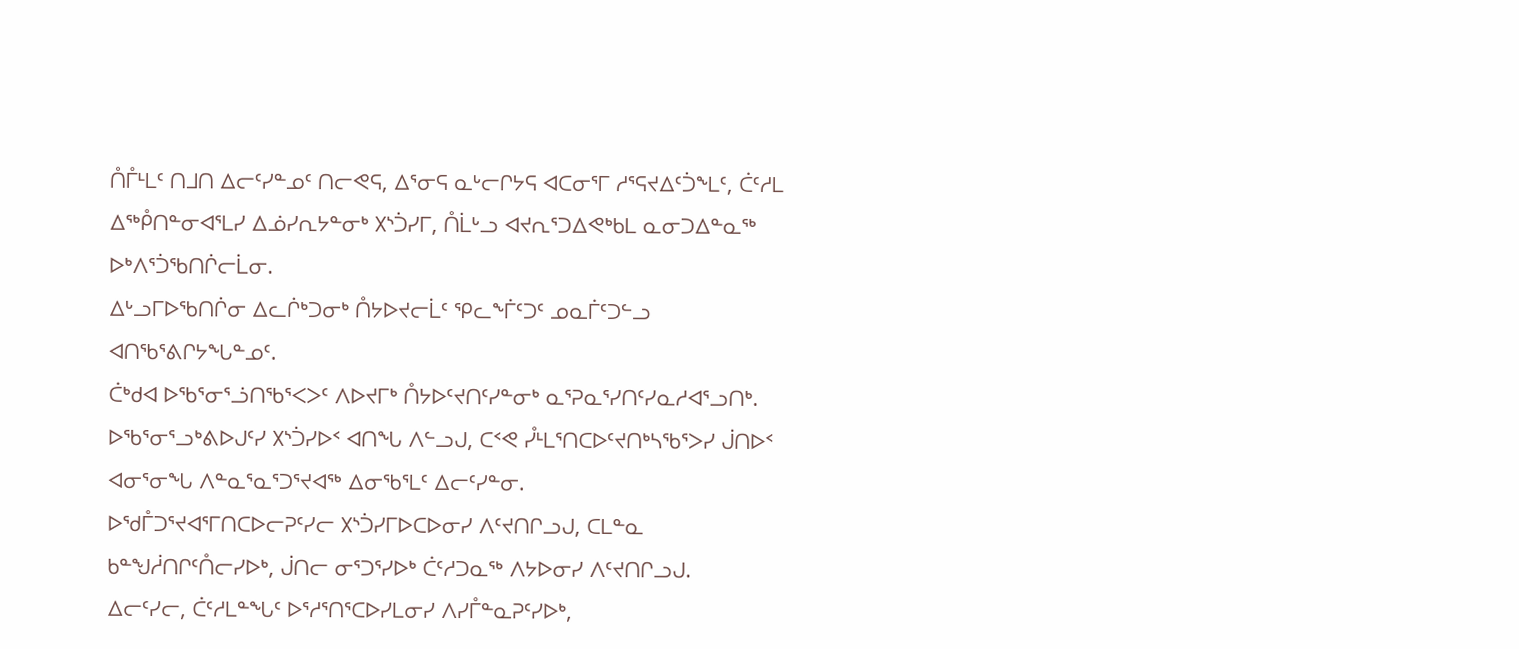ᑍᒤᒻᒪᑦ ᑎᒧᑎ ᐃᓕᑦᓯᓐᓄᑦ ᑎᓕᕙᕋ, ᐃᕐᓂᕋ ᓇᒡᓕᒋᔭᕋ ᐊᑕᓂᕐᒥ ᓱᕐᕋᔪᐃᑦᑑᖕᒪᑦ, ᑖᑦᓱᒪ ᐃᖅᑬᑎᓐᓂᐊᕐᒪᓯ ᐃᓅᓯᕆᔭᓐᓂᒃ ᙭ᔅᑑᓯᒥ, ᑍᒫᒡᓗ ᐊᔪᕆᕐᑐᐃᕙᒃᑲᒪ ᓇᓂᑐᐃᓐᓇᖅ ᐅᒃᐱᕐᑑᖃᑎᒌᓕᒫᓂ.
ᐃᒡᓗᒥᐅᖃᑎᒌᓂ ᐃᓚᒌᒃᑐᓂᒃ ᑍᔭᐅᔪᓕᒫᑦ ᕿᓚᖕᒦᑦᑐᑦ ᓄᓇᒦᑦᑐᓪᓗ ᐊᑎᖃᕐᕕᒋᔭᖓᓐᓄᑦ.
ᑖᒃᑯᐊ ᐅᖃᕐᓂᕐᓘᑎᖃᕐᐸᐳᑦ ᐱᐅᔪᒥᒃ ᑍᔭᐅᑦᔪᑎᑦᓯᓐᓂᒃ ᓇᕐᕈᓇᕐᓯᑎᑦᓯᓇᓱᐊᕐᓗᑎᒃ.
ᐅᖃᕐᓂᕐᓗᒃᕕᐅᒍᑦᓯ ᙭ᔅᑑᓯᐅᑉ ᐊᑎᖓ ᐱᓪᓗᒍ, ᑕᑉᕙ ᓮᒻᒪᕐᑎᑕᐅᑦᔪᑎᒃᓴᖃᕐᐳᓯ ᒎᑎᐅᑉ ᐊᓂᕐᓂᖓ ᐱᓐᓇᕐᓇᕐᑐᕐᔪᐊᖅ ᐃᓂᖃᕐᒪᑦ ᐃᓕᑦᓯᓐᓂ.
ᐅᖁᒤᑐᕐᔪᐊᕐᒥᑎᑕᐅᓕᕈᑦᓯᓕ ᙭ᔅᑑᓯᒥᐅᑕᐅᓂᓯ ᐱᑦᔪᑎᒋᓗᒍ, ᑕᒪᓐᓇ ᑲᓐᖑᓲᑎᒋᑦᑍᓕᓯᐅᒃ, ᒎᑎᓕ ᓂᕐᑐᕐᓯᐅᒃ ᑖᑦᓱᑐᓇᖅ ᐱᔭᐅᓂᓯ ᐱᑦᔪᑎᒋᓗᒍ.
ᐃᓕᑦᓯᓕ, ᑖᑦᓱᒪᓐᖓᑦ ᐅᕐᓱᕐᑎᕐᑕᐅᓯᒪᓂᓯ ᐱᓯᒤᓐᓇᕈᑦᓯᐅᒃ,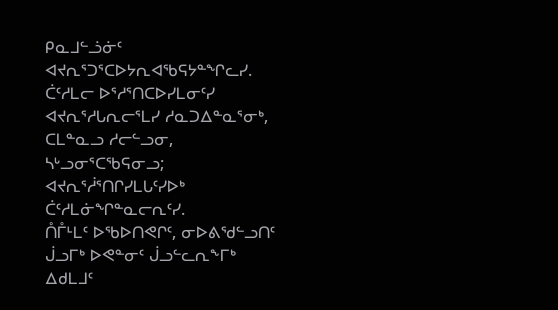ᑭᓇᒧᓪᓘᓃᑦ ᐊᔪᕆᕐᑐᕐᑕᐅᔭᕆᐊᖃᕋᔭᓐᖏᓚᓯ. ᑖᑦᓱᒪᓕ ᐅᕐᓱᕐᑎᑕᐅᓯᒪᓂᑦᓯ ᐊᔪᕆᕐᓱᒐᕆᓕᕐᒪᓯ ᓱᓇᑐᐃᓐᓇᕐᓂᒃ, ᑕᒪᓐᓇᓗ ᓱᓕᓪᓗᓂ, ᓴᒡᓗᓂᕐᑕᖃᕋᓂᓗ; ᐊᔪᕆᕐᓲᕐᑎᒋᓯᒪᒐᑦᓯᐅᒃ ᑖᑦᓱᒪᓃᖏᓐᓇᓕᕆᑦᓯ.
ᑍᒤᒻᒪᑦ ᐅᖃᐅᑎᕙᒋᑦ, ᓂᐅᕕᖁᓪᓗᑎᑦ ᒎᓗᒥᒃ ᐅᕙᓐᓂᑦ ᒎᓗᓪᓚᕆᖕᒥᒃ ᐃᑯᒪᒧᑦ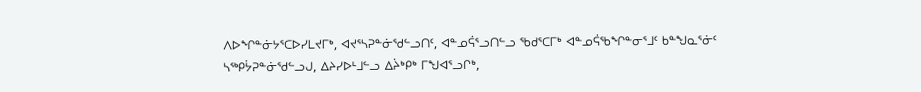ᐱᐅᖏᓐᓃᔭᕐᑕᐅᓯᒪᔪᒥᒃ, ᐊᔪᕐᓴᕈᓐᓃᖁᓪᓗᑎᑦ, ᐊᓐᓄᕌᕐᓗᑎᓪᓗ ᖃᑯᕐᑕᒥᒃ ᐊᓐᓄᕌᖃᖏᓐᓂᕐᒧᑦ ᑲᓐᖑᓇᕐᓃᑦ ᓴᖅᑭᔮᕈᓐᓃᖁᓪᓗᒍ, ᐃᔨᓯᐅᒻᒧᓪᓗ ᐃᔩᒃᑭᒃ ᒥᖑᐊᕐᓗᒋᒃ,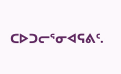ᑕᐅᑐᓕᕐᓂᐊᕋᕕᑦ.